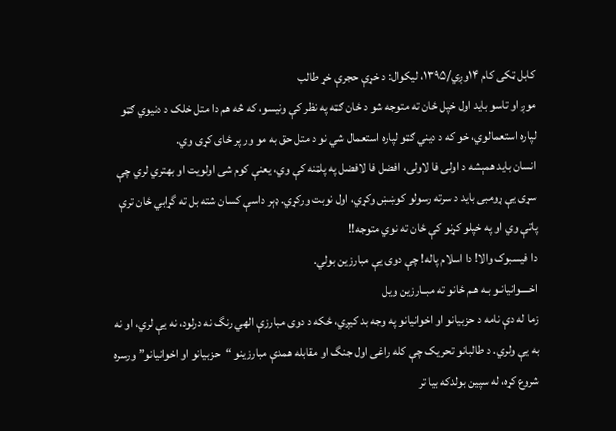کابل ټکی کام ۱۴وږي/۱۳۹۵، لیکوال: د خړې حجرې خړ طالب
موږ او تاسو باید اول خپل ځان ته متوجه شو د ځان ګټه په نظر کې ونیسو، که څه هم دا متل خلک د دنیوي ګټو لپاره استعمالوي، خو که د دیني ګټو لپاره استعمال شي نو د متل حق به مو ور پر ځای کړی وي.
انسان باید همېشه د اولی فا لاولی، افضل فا لافضل په پلټنه کې وي، یعنې کوم شی اولویت او بهتري لري چې سړی یې ړومبی باید د سرته رسولو کوښښ وکړي، اول نوبت ورکړي. ډېر داسې کسان شته بل ته گړابي ځان ترې پاتې وي او په خپلو کړنو کې ځان ته نوي متوجه!!
دا فیسبوک والا! دا اسلام پاله! چې دوی یې مبارزین بولي.
اخــــوانیانـو بـه هـم ځانو ته مبــارزین ویل
زما له دې نامه د حزبیانو او اخوانیانو په وجه بد کیږي، ځکه د دوی مبارزې الهي رنگ نه درلود، نه یې لري، او نه به یې ولري. د طالبانو تحریک چې کله راغی اول جنگ او مقابله همدې مبارزینو “حزبیانو او اخوانیانو” ورسره شروع کړه، له سپین بولدکه بیا تر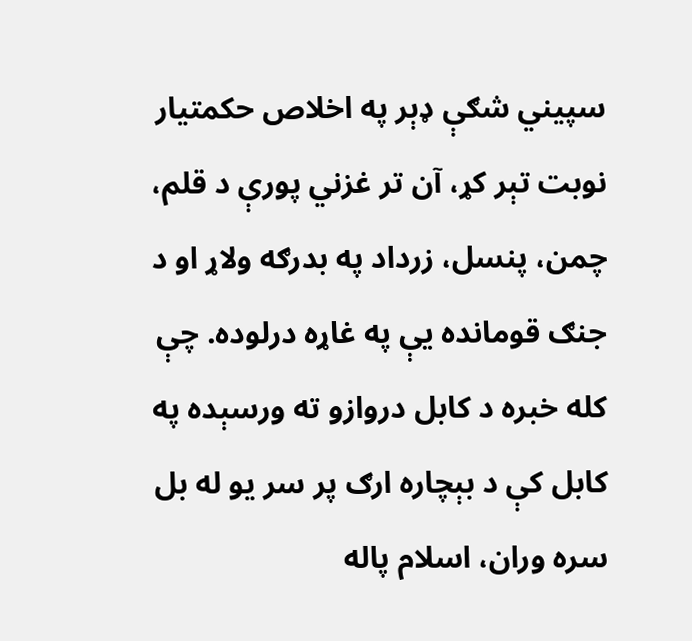سپیني شګې ډېر په اخلاص حکمتیار نوبت تېر کړ، آن تر غزني پورې د قلم، چمن، پنسل، زرداد په بدرګه ولاړ او د جنګ قومانده یې په غاړه درلوده. چې کله خبره د کابل دروازو ته ورسېده په کابل کې د بېچاره ارګ پر سر یو له بل سره وران، اسلام پاله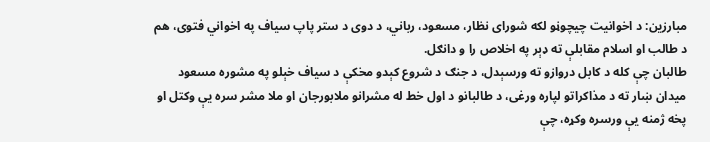مبارزین: د اخوانیت چیچوڼو لکه شورای نظار، مسعود، رباني، د دوی د ستر پاپ سیاف په اخواني فتوی، هم د طالب او اسلام مقابلې ته ډېر په اخلاص را و دانګل.
طالبان چې کله د کابل دروازو ته ورسېدل، د جنګ د شروع کېدو مخکې د سیاف خېلو په مشوره مسعود میدان ښار ته د مذاکراتو لپاره ورغی، د طالبانو د اول خط له مشرانو ملابورجان او ملا مشر سره یې وکتل او پخه ژمنه یې ورسره وکړه، چې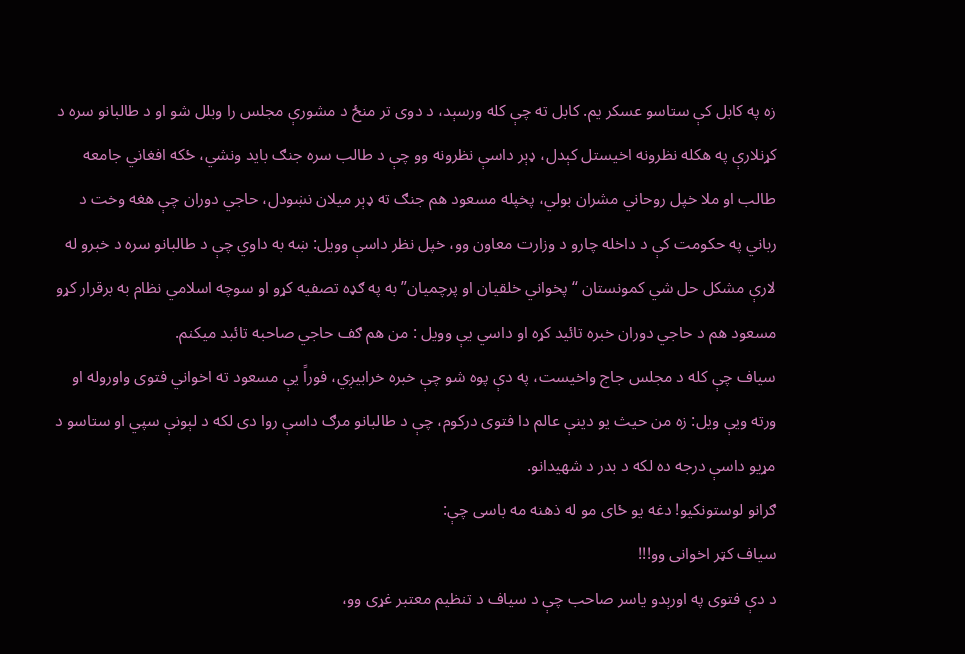زه په کابل کې ستاسو عسکر یم. کابل ته چې کله ورسېد، د دوی تر منځ د مشورې مجلس را وبلل شو او د طالبانو سره د کړنلارې په هکله نظرونه اخیستل کېدل، ډېر داسې نظرونه وو چې د طالب سره جنګ باید ونشي، ځکه افغاني جامعه طالب او ملا خپل روحاني مشران بولي، پخپله مسعود هم جنګ ته ډېر میلان نښودل، حاجي دوران چې هغه وخت د رباني په حکومت کې د داخله چارو د وزارت معاون وو، خپل نظر داسې وویل: ښه به داوي چې د طالبانو سره د خبرو له لارې مشکل حل شي کمونستان “پخواني خلقیان او پرچمیان” به په ګډه تصفیه کړو او سوچه اسلامي نظام به برقرار کړو مسعود هم د حاجي دوران خبره تائید کړه او داسي یې وویل : من هم ګف حاجي صاحبه تائبد میکنم.
سیاف چې کله د مجلس جاج واخیست، په دې پوه شو چې خبره خرابیږي، فوراً یې مسعود ته اخواني فتوی واوروله او ورته ویې ویل: زه من حیث یو دینې عالم دا فتوی درکوم، چې د طالبانو مرګ داسې روا دی لکه د لېونې سپي او ستاسو د مړیو داسې درجه ده لکه د بدر د شهیدانو.
ګرانو لوستونکیو! دغه یو ځای مو له ذهنه مه باسی چې:
سیاف کټر اخوانی وو!!!
د دې فتوی په اورېدو یاسر صاحب چې د سیاف د تنظیم معتبر غړی وو،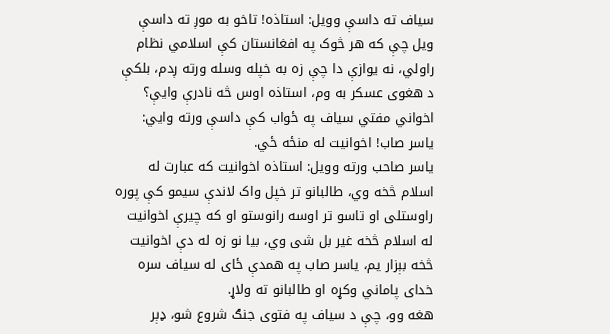سیاف ته داسې وویل: استاذه! تاخو به موږ ته داسې ویل چې که هر څوک په افغانستان کې اسلامي نظام راولي، نه یوازې دا چې زه به خپله وسله ورته ږدم، بلکې د هغوی عسکر به وم، استاذه اوس څه نادرې وایې؟ اخواني مفتي سیاف په ځواب کې داسې ورته وایي: یاسر صاب! اخوانیت له منځه ځي.
یاسر صاحب ورته وویل: استاذه اخوانیت که عبارت له اسلام څخه وي، طالبانو تر خپل واک لاندې سیمو کې پوره راوستلی او تاسو تر اوسه رانوستو او که چیرې اخوانیت له اسلام څخه غیر بل شی وي، بیا نو زه له دې اخوانیت څخه بېزار یم، یاسر صاب په همدې ځای له سیاف سره خدای پاماني وکړه او طالبانو ته ولاړ.
هغه وو، چې د سیاف په فتوی جنګ شروع شو، ډېر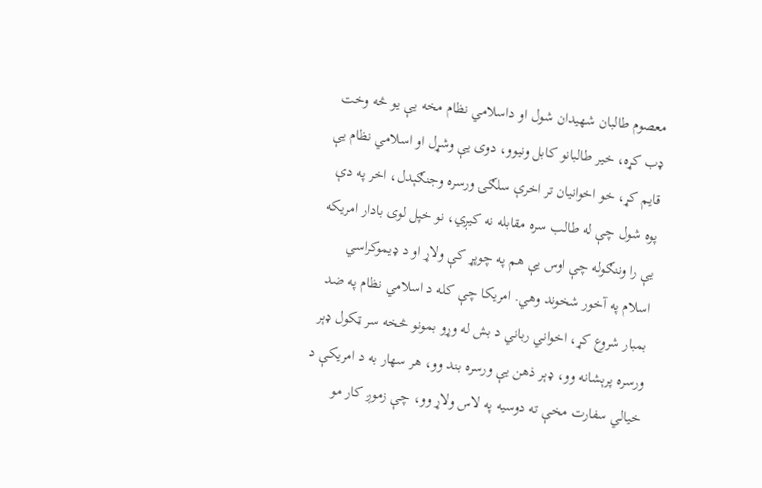معصوم طالبان شهیدان شول او داسلامي نظام مخه یې یو څه وخت ډب کړه، خیر طالبانو کابل ونیوو، دوی یې وشړل او اسلامي نظام یې قایم کړ، خو اخوانیان تر اخرې سلګۍ ورسره وجنګېدل، اخر په دې پوه شول چې له طالب سره مقابله نه کیږي، نو خپل لوی بادار امریکه یې را وننګوله چې اوس یې هم په چوپړ کې ولاړ او د ډیموکراسي اسلام په آخور شخوند وهي. امریکا چې کله د اسلامي نظام په ضد بمبار شروع کړ، اخواني رباني د بش له وړو بمونو څخه سر ټکول ډېر ورسره پرېشانه وو، ډېر ذهن یې ورسره بند وو، هر سهار به د امریکې د خیالي سفارت مخې ته دوسیه په لاس ولاړ وو، چې زموږ کار مو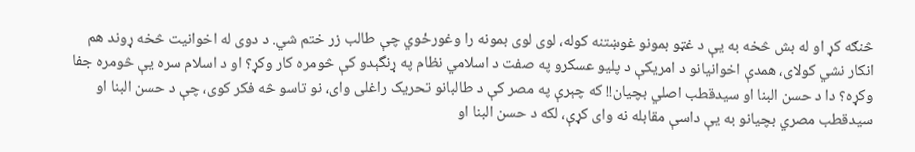څنګه کړ او له بش څخه به یې د غټو بمونو غوښتنه کوله، لوی لوی بمونه را وغورځوي چې طالب زر ختم شي. د دوی له اخوانیت څخه ړوند هم انکار نشي کولای، همدې اخوانیانو د امریکې د پلیو عسکرو په صفت د اسلامي نظام په ړنگېدو کې څومره کار وکړ؟ او د اسلام سره یې څومره جفا وکړه؟ دا د حسن البنا او سیدقطب اصلي بچیان!! که چېرې په مصر کې د طالبانو تحریک راغلی وای، نو تاسو څه فکر کوی، چې د حسن البنا او سیدقطب مصري بچیانو به یې داسې مقابله نه وای کړې، لکه د حسن البنا او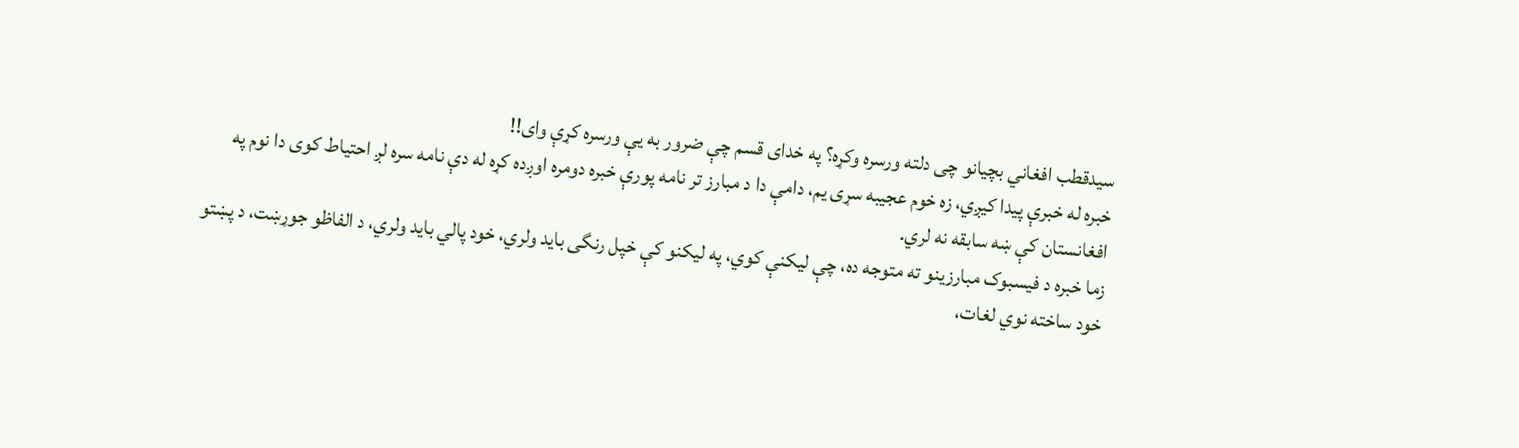سیدقطب افغاني بچیانو چی دلته ورسره وکړه؟ په خدای قسم چې ضرور به یې ورسره کړې وای!!
خبره له خبرې پیدا کیږي، زه خوم عجیبه سړی یم، دامې دا د مبارز تر نامه پورې خبره دومره اوږده کړه له دې نامه سره لږ احتیاط کوی دا نوم په افغانستان کې ښه سابقه نه لري.
زما خبره د فیسبوک مبارزینو ته متوجه ده، چې لیکنې کوي، په لیکنو کې خپل رنگی باید ولري، خود پالي باید ولري، د الفاظو جوړښت، د پښتو خود ساخته نوي لغات،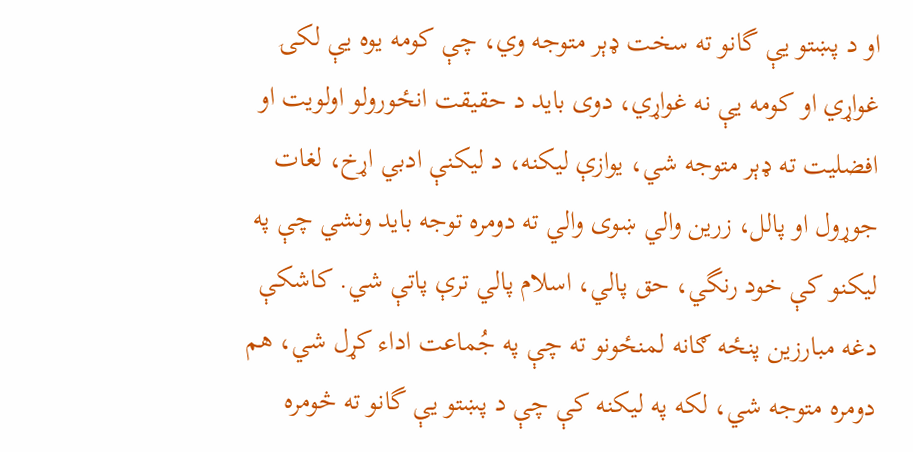او د پښتو یې گانو ته سخت ډېر متوجه وي، چې کومه یوه یې لکۍ غواړي او کومه یې نه غواړي، دوی باید د حقیقت انځورولو اولویت او افضلیت ته ډېر متوجه شي، یوازې لیکنه، د لیکنې ادبي اړخ، لغات جوړول او پالل، زرین والي ښوی والي ته دومره توجه باید ونشي چې په لیکنو کې خود رنگي، حق پالي، اسلام پالي ترې پاتې شي. کاشکې دغه مبارزین پنځه ګانه لمنځونو ته چې په جُماعت اداء کړل شي، هم دومره متوجه شي، لکه په لیکنه کې چې د پښتو یې گانو ته څومره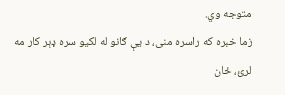متوجه وي.
زما خبره که راسره منی، د یې ګانو له لکیو سره ډېر کار مه لرئ، ځان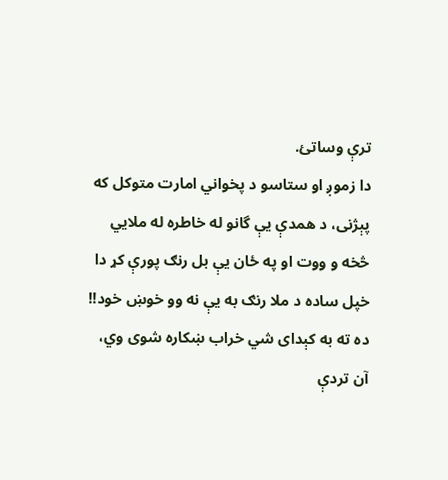ترې وساتئ.
دا زموږ او ستاسو د پخواني امارت متوکل که پېژنی، د همدې یې گانو له خاطره له ملایي څخه و ووت او په ځان یې بل رنګ پورې کړ دا خپل ساده د ملا رنګ به یې نه وو خوښ خود!! ده ته به کېدای شي خراب ښکاره شوی وي، آن تردې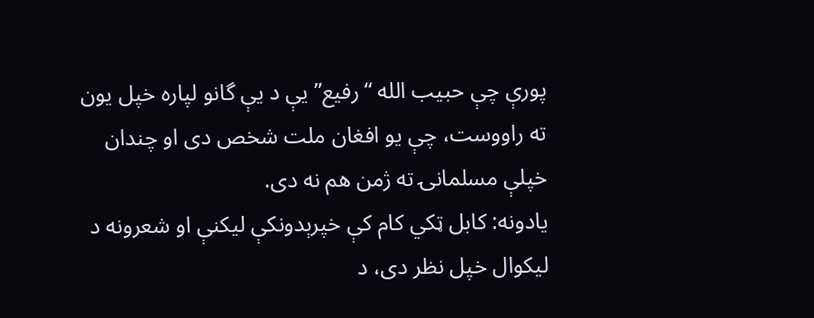پورې چې حبیب الله “رفیع” یې د یې گانو لپاره خپل یون ته راووست، چې یو افغان ملت شخص دی او چندان خپلې مسلمانۍ ته ژمن هم نه دی.
یادونه: کابل ټکي کام کې خپرېدونکې لیکنې او شعرونه د لیکوال خپل نظر دی، د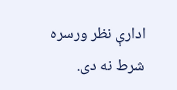ادارې نظر ورسره شرط نه دی.